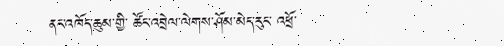ནང་འཁོད་ཆུམ་གྱི་ ཚོང་འབྲེལ་ལེགས་ཤོམ་མེད་རུང་ འཕྲོ་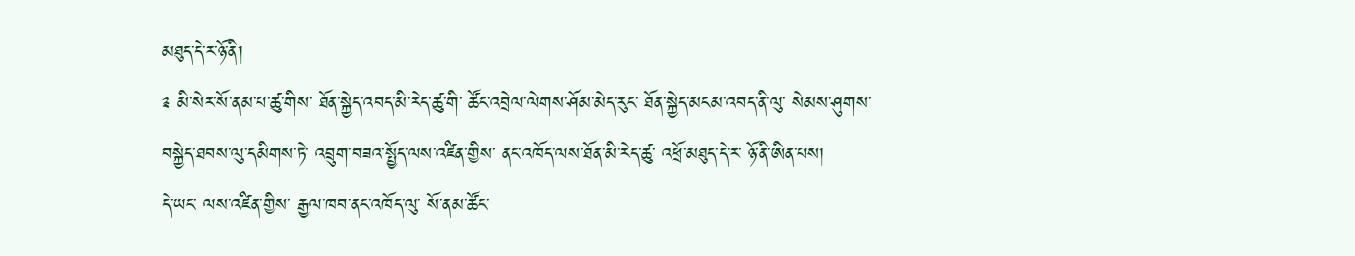མཐུད་དེ་ར་ཉོ་ནི།
༉ མི་སེར་སོ་ནམ་པ་ཚུ་གིས་ ཐོན་སྐྱེད་འབད་མི་རེད་ཚུ་གི་ ཚོང་འབྲེལ་ལེགས་ཤོམ་མེད་རུང་ ཐོན་སྐྱེད་མངམ་འབད་ནི་ལུ་ སེམས་ཤུགས་བསྐྱེད་ཐབས་ལུ་དམིགས་ཏེ་ འབྲུག་བཟའ་སྤྱོད་ལས་འཛིན་གྱིས་ ནང་འཁོད་ལས་ཐོན་མི་རེད་ཚུ་ འཕྲོ་མཐུད་དེ་ར་ ཉོ་ནི་ཨིན་པས།
དེ་ཡང་ ལས་འཛིན་གྱིས་ རྒྱལ་ཁབ་ནང་འཁོད་ལུ་ སོ་ནམ་ཚོང་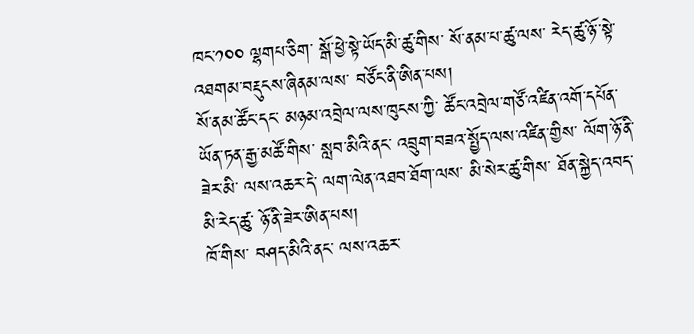ཁང་༡༠༠ ལྷགཔ་ཅིག་ སྒོ་ཕྱེ་སྟེ་ཡོད་མི་ཚུ་གིས་ སོ་ནམ་པ་ཚུ་ལས་ རེད་ཚུ་ཉོ་་སྟེ་ འཐགམ་བརྡུངས་ཞིནམ་ལས་ བཙོང་ནི་ཨིན་པས།
སོ་ནམ་ཚོང་དང་ མཉམ་འབྲེལ་ལས་ཁུངས་ཀྱི་ ཚོང་འབྲེལ་གཙོ་འཛིན་འགོ་དཔོན་ ཡོན་ཏན་རྒྱ་མཚོ་གིས་ སླབ་མིའི་ནང་ འབྲུག་བཟའ་སྤྱོད་ལས་འཛིན་གྱིས་ ལོག་ཉོ་ནི་ཟེར་མི་ ལས་འཆར་དེ་ ལག་ལེན་འཐབ་ཐོག་ལས་ མི་སེར་ཚུ་གིས་ ཐོན་སྐྱེད་འབད་མི་རེད་ཚུ་ ཉོ་ནི་ཟེར་ཨིན་པས།
ཁོ་གིས་ བཤད་མིའི་ནང་ ལས་འཆར་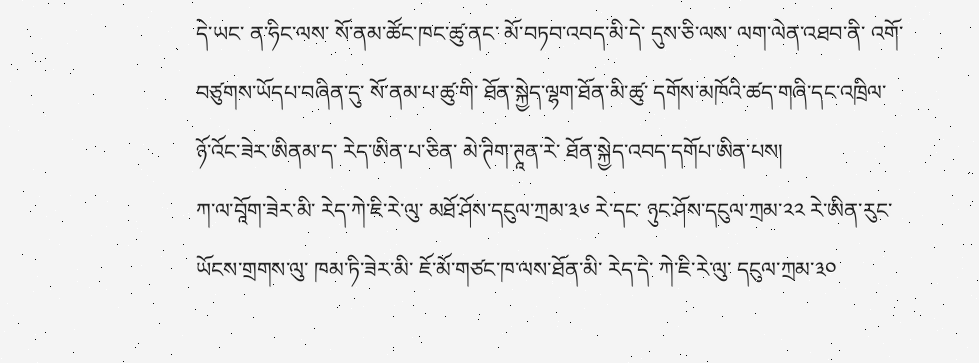དེ་ཡང་ ན་ཧིང་ལས་ སོ་ནམ་ཚོང་ཁང་ཚུ་ནང་ མོ་བཏབ་འབད་མི་དེ་ དུས་ཅི་ལས་ ལག་ལེན་འཐབ་ནི་ འགོ་བཙུགས་ཡོདཔ་བཞིན་དུ་ སོ་ནམ་པ་ཚུ་གི་ ཐོན་སྐྱེད་ལྷག་ཐོན་མི་ཚུ་ དགོས་མཁོའི་ཚད་གཞི་དང་འཁྲིལ་ ཉོ་འོང་ཟེར་ཨིནམ་ད་ རེད་ཨིན་པ་ཅིན་ མེ་ཊིག་ཊཱན་རེ་ ཐོན་སྐྱེད་འབད་དགོཔ་ཨིན་པས།
ཀ་ལ་བཱོག་ཟེར་མི་ རེད་ཀེ་ཇི་རེ་ལུ་ མཐོ་ཤོས་དངུལ་ཀྲམ་༣༦ རེ་དང་ ཉུང་ཤོས་དངུལ་ཀྲམ་༢༢ རེ་ཨིན་རུང་ ཡོངས་གྲགས་ལུ་ ཁམ་ཏི་ཟེར་མི་ ཇོ་མོ་གཙང་ཁ་ལས་ཐོན་མི་ རེད་དེ་ ཀེ་ཇི་རེ་ལུ་ དངུལ་ཀྲམ་༣༠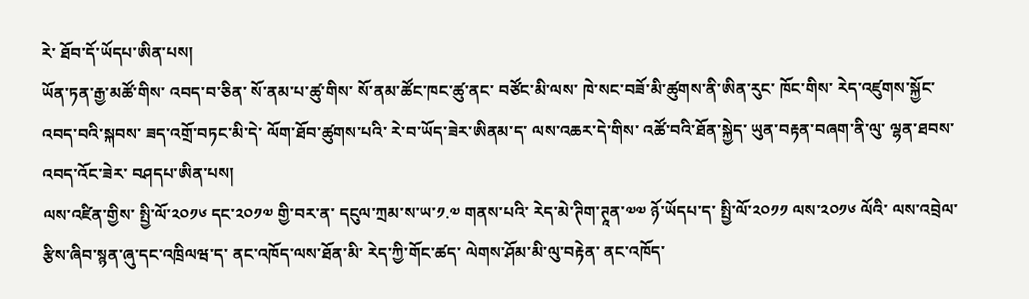རེ་ ཐོབ་དོ་ཡོདཔ་ཨིན་པས།
ཡོན་ཏན་རྒྱ་མཚོ་གིས་ འབད་བ་ཅིན་ སོ་ནམ་པ་ཚུ་གིས་ སོ་ནམ་ཚོང་ཁང་ཚུ་ནང་ བཙོང་མི་ལས་ ཁེ་སང་བཟོ་མི་ཚུགས་ནི་ཨིན་རུང་ ཁོང་གིས་ རེད་འཛུགས་སྐྱོང་འབད་བའི་སྐབས་ ཟད་འགྲོ་བཏང་མི་དེ་ ལོག་ཐོབ་ཚུགས་པའི་ རེ་བ་ཡོད་ཟེར་ཨིནམ་ད་ ལས་འཆར་དེ་གིས་ འཚོ་བའི་ཐོན་སྐྱེད་ ཡུན་བརྟན་བཞག་ནི་ལུ་ ལྷན་ཐབས་འབད་འོང་ཟེར་ བཤདཔ་ཨིན་པས།
ལས་འཛིན་གྱིས་ སྤྱི་ལོ་༢༠༡༦ དང་༢༠༡༧ གྱི་བར་ན་ དངུལ་ཀྲམ་ས་ཡ་༡.༧ གནས་པའི་ རེད་མེ་ཊིག་ཊཱན་༧༧ ཉོ་ཡོདཔ་ད་ སྤྱི་ལོ་༢༠༡༡ ལས་༢༠༡༦ ལོའི་ ལས་འབྲེལ་རྩིས་ཞིབ་སྙན་ཞུ་དང་འཁྲིལཝ་ད་ ནང་འཁོད་ལས་ཐོན་མི་ རེད་ཀྱི་གོང་ཚད་ ལེགས་ཤོམ་མི་ལུ་བརྟེན་ ནང་འཁོད་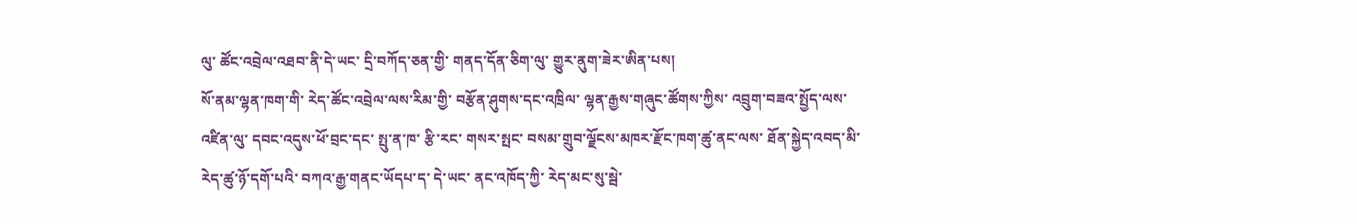ལུ་ ཚོང་འབྲེལ་འཐབ་ནི་དེ་ཡང་ དྲི་བཀོད་ཅན་གྱི་ གནད་དོན་ཅིག་ལུ་ གྱུར་ནུག་ཟེར་ཨིན་པས།
སོ་ནམ་ལྷན་ཁག་གི་ རེད་ཚོང་འབྲེལ་ལས་རིམ་གྱི་ བརྩོན་ཤུགས་དང་འཁྲིལ་ ལྷན་རྒྱས་གཞུང་ཚོགས་ཀྱིས་ འབྲུག་བཟའ་སྤྱོད་ལས་འཛིན་ལུ་ དབང་འདུས་ཕོ་བྲང་དང་ སྤུ་ན་ཁ་ རྩི་རང་ གསར་སྤང་ བསམ་གྲུབ་ལྗོངས་མཁར་རྫོང་ཁག་ཚུ་ནང་ལས་ ཐོན་སྐྱེད་འབད་མི་ རེད་ཚུ་ཉོ་དགོ་པའི་ བཀའ་རྒྱ་གནང་ཡོདཔ་ད་ དེ་ཡང་ ནང་འཁོད་ཀྱི་ རེད་མང་སུ་སྦེ་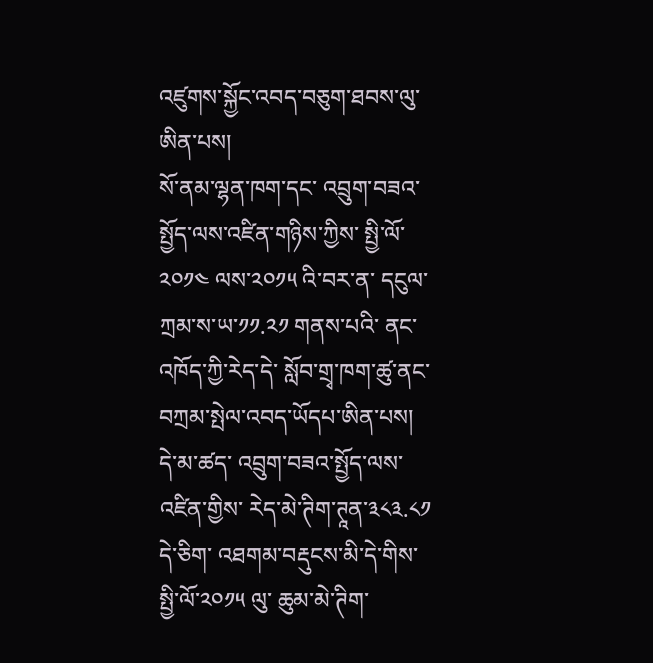འཛུགས་སྐྱོང་འབད་བཅུག་ཐབས་ལུ་ཨིན་པས།
སོ་ནམ་ལྷན་ཁག་དང་ འབྲུག་བཟའ་སྤྱོད་ལས་འཛིན་གཉིས་ཀྱིས་ སྤྱི་ལོ་༢༠༡༤ ལས་༢༠༡༥ འི་བར་ན་ དངུལ་ཀྲམ་ས་ཡ་༡༡.༢༡ གནས་པའི་ ནང་འཁོད་ཀྱི་རེད་དེ་ སློབ་གྲྭ་ཁག་ཚུ་ནང་ བཀྲམ་སྤེལ་འབད་ཡོདཔ་ཨིན་པས།
དེ་མ་ཚད་ འབྲུག་བཟའ་སྤྱོད་ལས་འཛིན་གྱིས་ རེད་མེ་ཊིག་ཊཱན་༣༨༣.༨༡ དེ་ཅིག་ འཐགམ་བརྡུངས་མི་དེ་གིས་ སྤྱི་ལོ་༢༠༡༥ ལུ་ ཆུམ་མེ་ཊིག་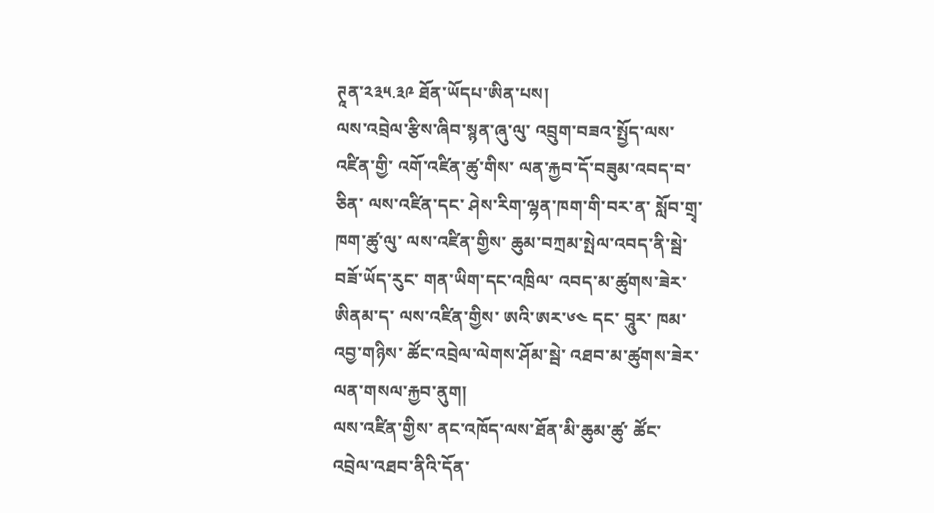ཊཱན་༢༣༥.༣༩ ཐོན་ཡོདཔ་ཨིན་པས།
ལས་འབྲེལ་རྩིས་ཞིབ་སྙན་ཞུ་ལུ་ འབྲུག་བཟའ་སྤྱོད་ལས་འཛིན་གྱི་ འགོ་འཛིན་ཚུ་གིས་ ལན་རྐྱབ་དོ་བཟུམ་འབད་བ་ཅིན་ ལས་འཛིན་དང་ ཤེས་རིག་ལྷན་ཁག་གི་བར་ན་ སློབ་གྲྭ་ཁག་ཚུ་ལུ་ ལས་འཛིན་གྱིས་ ཆུམ་བཀྲམ་སྤེལ་འབད་ནི་སྦེ་ བཟོ་ཡོད་རུང་ གན་ཡིག་དང་འཁྲིལ་ འབད་མ་ཚུགས་ཟེར་ཨིནམ་ད་ ལས་འཛིན་གྱིས་ ཨའི་ཨར་༦༤ དང་ བཱུར་ ཁམ་འབྱ་གཉིས་ ཚོང་འབྲེལ་ལེགས་ཤོམ་སྦེ་ འཐབ་མ་ཚུགས་ཟེར་ ལན་གསལ་རྐྱབ་ནུག།
ལས་འཛིན་གྱིས་ ནང་འཁོད་ལས་ཐོན་མི་ཆུམ་ཚུ་ ཚོང་འབྲེལ་འཐབ་ནིའི་དོན་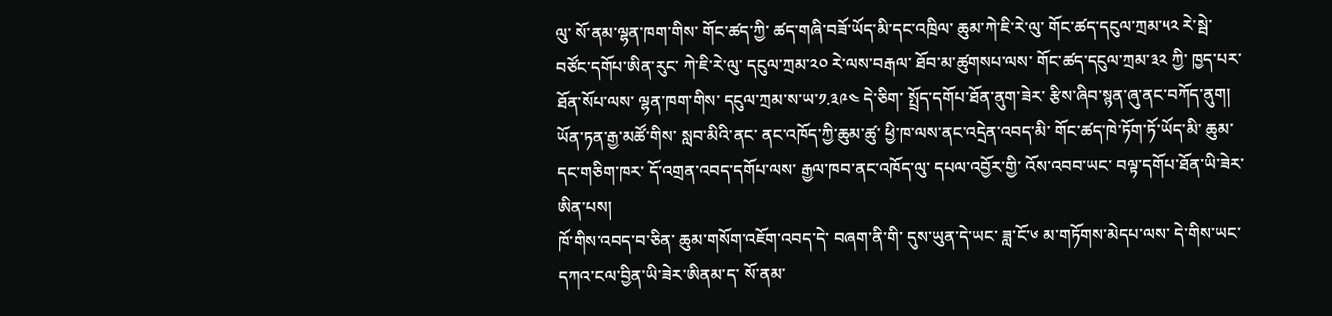ལུ་ སོ་ནམ་ལྷན་ཁག་གིས་ གོང་ཚད་ཀྱི་ ཚད་གཞི་བཟོ་ཡོད་མི་དང་འཁྲིལ་ ཆུམ་ཀེ་ཇི་རེ་ལུ་ གོང་ཚད་དངུལ་ཀྲམ་༥༢ རེ་སྦེ་ བཙོང་དགོཔ་ཨིན་རུང་ ཀེ་ཇི་རེ་ལུ་ དངུལ་ཀྲམ་༢༠ རེ་ལས་བརྒལ་ ཐོབ་མ་ཚུགསཔ་ལས་ གོང་ཚད་དངུལ་ཀྲམ་༣༢ ཀྱི་ ཁྱད་པར་ཐོན་སོཔ་ལས་ ལྷན་ཁག་གིས་ དངུལ་ཀྲམ་ས་ཡ་༡.༣༩༤ དེ་ཅིག་ སྤྲོད་དགོཔ་ཐོན་ནུག་ཟེར་ རྩིས་ཞིབ་སྙན་ཞུ་ནང་བཀོད་ནུག།
ཡོན་ཏན་རྒྱ་མཚོ་གིས་ སླབ་མིའི་ནང་ ནང་འཁོད་ཀྱི་ཆུམ་ཚུ་ ཕྱི་ཁ་ལས་ནང་འདྲེན་འབད་མི་ གོང་ཚད་ཁེ་ཏོག་ཏོ་ཡོད་མི་ ཆུམ་དང་གཅིག་ཁར་ དོ་འགྲན་འབད་དགོཔ་ལས་ རྒྱལ་ཁབ་ནང་འཁོད་ལུ་ དཔལ་འབྱོར་གྱི་ འོས་འབབ་ཡང་ བལྟ་དགོཔ་ཐོན་ཡི་ཟེར་ཨིན་པས།
ཁོ་གིས་འབད་བ་ཅིན་ ཆུམ་གསོག་འཇོག་འབད་དེ་ བཞག་ནི་གི་ དུས་ཡུན་དེ་ཡང་ ཟླ་ངོ་༦ མ་གཏོགས་མེདཔ་ལས་ དེ་གིས་ཡང་ དཀའ་ངལ་བྱིན་ཡི་ཟེར་ཨིནམ་ད་ སོ་ནམ་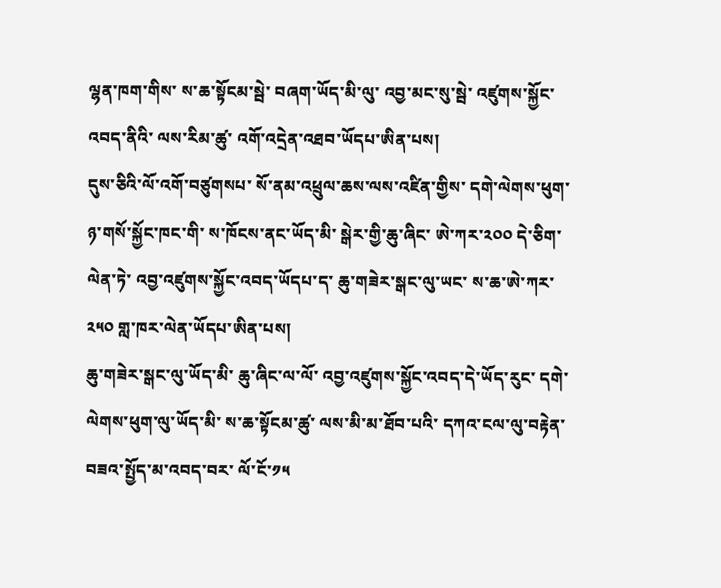ལྷན་ཁག་གིས་ ས་ཆ་སྟོངམ་སྦེ་ བཞག་ཡོད་མི་ལུ་ འབྱ་མང་སུ་སྦེ་ འཛུགས་སྐྱོང་འབད་ནིའི་ ལས་རིམ་ཚུ་ འགོ་འདྲེན་འཐབ་ཡོདཔ་ཨིན་པས།
དུས་ཅིའི་ལོ་འགོ་བཙུགསཔ་ སོ་ནམ་འཕྲུལ་ཆས་ལས་འཛིན་གྱིས་ དགེ་ལེགས་ཕུག་ ཉ་གསོ་སྐྱོང་ཁང་གི་ ས་ཁོངས་ནང་ཡོད་མི་ སྒེར་གྱི་ཆུ་ཞིང་ ཨེ་ཀར་༢༠༠ དེ་ཅིག་ལེན་ཏེ་ འབྱ་འཛུགས་སྐྱོང་འབད་ཡོདཔ་ད་ ཆུ་གཟེར་སྒང་ལུ་ཡང་ ས་ཆ་ཨེ་ཀར་༢༥༠ གླ་ཁར་ལེན་ཡོདཔ་ཨིན་པས།
ཆུ་གཟེར་སྒང་ལུ་ཡོད་མི་ ཆུ་ཞིང་ལ་ལོ་ འབྱ་འཛུགས་སྐྱོང་འབད་དེ་ཡོད་རུང་ དགེ་ལེགས་ཕུག་ལུ་ཡོད་མི་ ས་ཆ་སྟོངམ་ཚུ་ ལས་མི་མ་ཐོབ་པའི་ དཀའ་ངལ་ལུ་བརྟེན་ བཟའ་སྤྱོད་མ་འབད་བར་ ལོ་ངོ་༡༥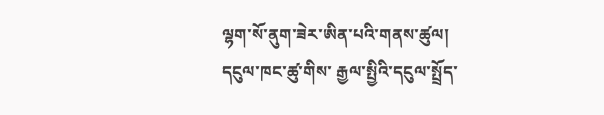ལྷག་སོ་ནུག་ཟེར་ཨིན་པའི་གནས་ཚུལ།
དངུལ་ཁང་ཚུ་གིས་ རྒྱལ་སྤྱིའི་དངུལ་སྤྲོད་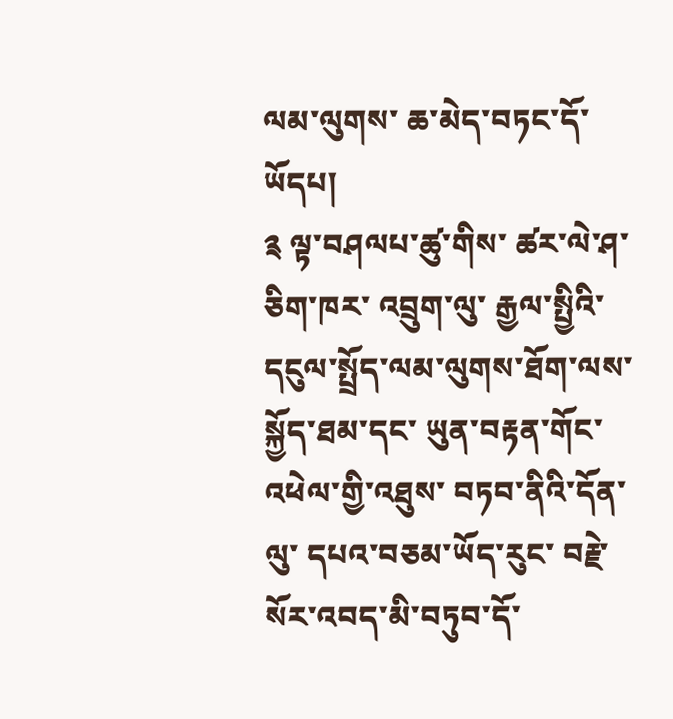ལམ་ལུགས་ ཆ་མེད་བཏང་དོ་ཡོདཔ།
༉ ལྟ་བཤལཔ་ཚུ་གིས་ ཚར་ལེ་ཤ་ཅིག་ཁར་ འབྲུག་ལུ་ རྒྱལ་སྤྱིའི་དངུལ་སྤྲོད་ལམ་ལུགས་ཐོག་ལས་ སྐྱོད་ཐམ་དང་ ཡུན་བརྟན་གོང་འཕེལ་གྱི་འཐུས་ བཏབ་ནིའི་དོན་ལུ་ དཔའ་བཅམ་ཡོད་རུང་ བརྗེ་སོར་འབད་མི་བཏུབ་དོ་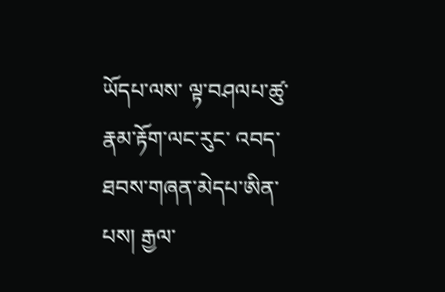ཡོདཔ་ལས་ ལྟ་བཤལཔ་ཚུ་ རྣམ་རྟོག་ལང་རུང་ འབད་ཐབས་གཞན་མེདཔ་ཨིན་པས། རྒྱལ་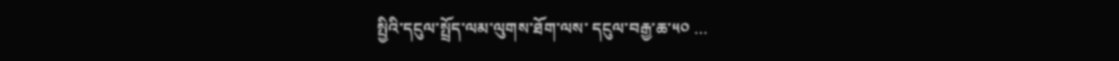སྤྱིའི་དངུལ་སྤྲོད་ལམ་ལུགས་ཐོག་ལས་ དངུལ་བརྒྱ་ཆ་༥༠ …